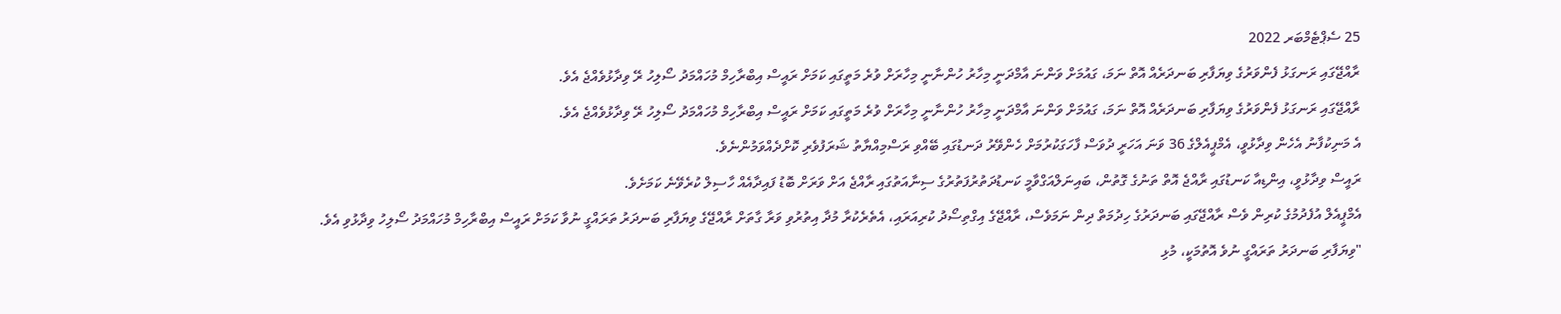25 ސެޕްޓެމްބަރ 2022
ރާއްޖޭގައި ރަނގަޅު ފެންވަރުގެ ވިޔަފާރި ބަނދަރެއް އޮތް ނަމަ، ގައުމަށް ވަންނަ އާމްދަނީ މިހާރު ހުންނާނީ މިހާރަށް ވުރެ މަތީގައި ކަމަށް ރައީސް އިބްރާހިމް މުހައްމަދު ސޯލިހު ރޭ ވިދާޅުވެއްޖެ އެވެ.
ރާއްޖޭގައި ރަނގަޅު ފެންވަރުގެ ވިޔަފާރި ބަނދަރެއް އޮތް ނަމަ، ގައުމަށް ވަންނަ އާމްދަނީ މިހާރު ހުންނާނީ މިހާރަށް ވުރެ މަތީގައި ކަމަށް ރައީސް އިބްރާހިމް މުހައްމަދު ސޯލިހު ރޭ ވިދާޅުވެއްޖެ އެވެ.
އެ މަނިކުފާނު އެހެން ވިދާޅުވީ، އެމްޕީއެލްގެ 36 ވަނަ އަހަރީ ދުވަސް ފާހަގަކުރުމަށް ހެންވޭރު ދަނޑުގައި ބޭއްވި ރަސްމިއްޔާތު ޝަރަފުވެރި ކޮށްދެއްވަމުންނެވެ.
ރައީސް ވިދާޅުވީ، އިންޑިއާ ކަނޑުގައި ރާއްޖެ އޮތް ތަނުގެ ގޮތުން، ބައިނަލްއަގްވާމީ ކަނޑުދަތުރުފަތުރުގެ ސިނާއަތުގައި ރާއްޖެ އަށް ވަރަށް ބޮޑު ފައިދާއެއް ހާސިލް ކުރެވޭނެ ކަމަށެވެ.
އެމްޕީއެލް އުފެދުމުގެ ކުރިން ވެސް ރާއްޖޭގައި ބަނދަރުގެ ހިދުމަތް ދިން ނަމަވެސް، ރާއްޖޭގެ އިގްތިސޯދު ކުރިއަރައި، އެތެރެކުރާ މުދާ އިތުރުވި ވަރާ ގާތަށް ރާއްޖޭގެ ވިޔަފާރި ބަނދަރު ތަރައްގީ ނުވާ ކަމަށް ރައީސް އިބްރާހިމް މުހައްމަދު ސޯލިހު ވިދާޅުވި އެވެ.
"ވިޔަފާރި ބަނދަރު ތަރައްގީ ނުވެ އޮތުމަކީ، މުޅި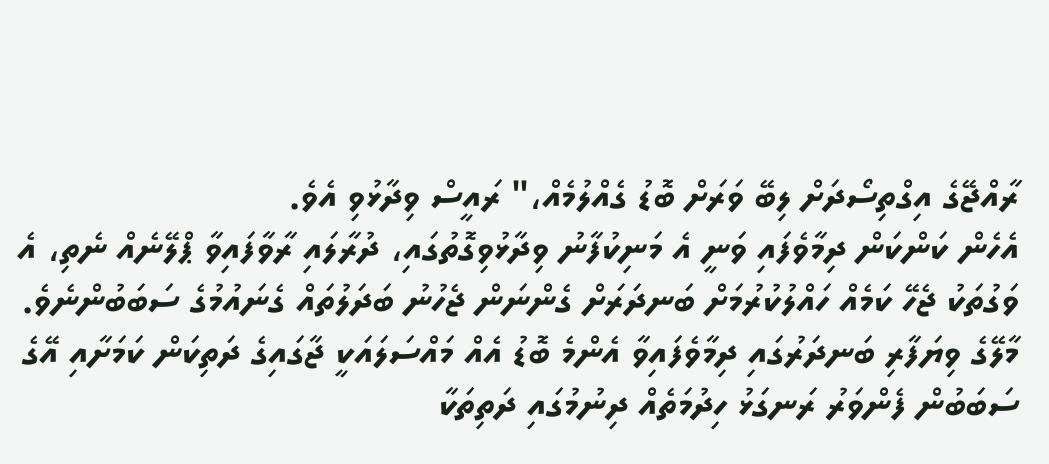ރާއްޖޭގެ އިގްތިސޯދަށް ލިބޭ ވަރަށް ބޮޑު ގެއްލުމެއް،" ރައީސް ވިދާޅުވި އެވެ.
އެހެން ކަންކަން ދިމާވެފައި ވަނީ އެ މަނިކުފާނު ވިދާޅުވިގޮތުގައި، ދުރާލައި ރާވާފައިވާ ޕްލޭނެއް ނެތި، އެ ވަގުތަކު ޖެހޭ ކަމެއް ހައްލުކުރުމަށް ބަނދަރަށް ގެންނަން ޖެހުނު ބަދަލުތައް ގެނައުމުގެ ސަބަބުންނެވެ.
މާލޭގެ ވިޔަފާރި ބަނދަރުގައި ދިމާވެފައިވާ އެންމެ ބޮޑު އެއް މައްސަލައަކީ ޖާގައިގެ ދަތިކަން ކަމަށާއި އޭގެ ސަބަބުން ފެންވަރު ރަނގަޅު ހިދުމަތެއް ދިނުމުގައި ދަތިތަކާ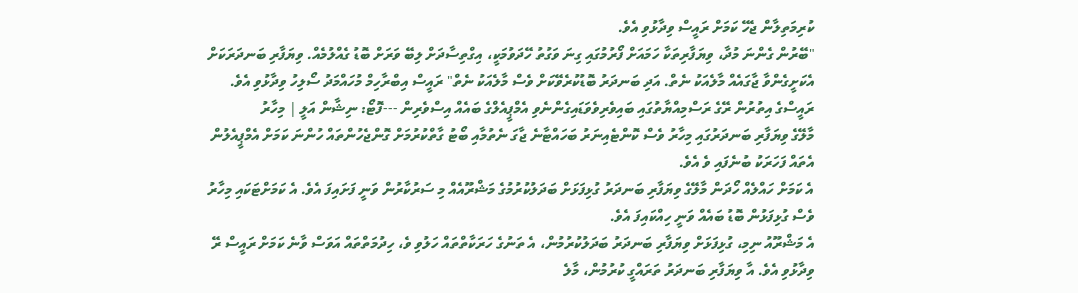ކުރިމަތިލާން ޖެހޭ ކަމަށް ރައީސް ވިދާޅުވި އެވެ.
"ބޭރުން ގެންނަ މުދާ، ވިޔަފާރިތަކާ ހަމައަށް ފޯރުމުގައި ގިނަ ވަގުތު ހޭދަވުމަކީ، އިގްތިސާދަށް ލިބޭ ވަރަށް ބޮޑު ގެއްލުމެއް. ވިޔަފާރި ބަނދަރަކަށް އެކަށީގެންވާ ޖާގައެއް މާލެއަކު ނެތް. އަދި ބަނދަރު ބޮޑުކުރެވޭކަށް ވެސް މާލެއަކު ނެތް" ރައީސް އިބްރާހިމް މުހައްމަދު ސޯލިހު ވިދާޅުވި އެވެ.
ރައީސްގެ އިތުރުން ރޭގެ ރަސްމިއްޔާތުގައި ބައިވެރިވެވަޑައިގެންނެވި އެމްޕީއެލްގެ ބައެއް އިސްވެރިން ---ފޮޓޯ: ނިޝާން އަލީ | މިހާރު
މާލޭގެ ވިޔަފާރި ބަނދަރުގައި މިހާރު ވެސް ކޮންޓެއިނަރު ބަހައްޓާނެ ޖާގަ ނެތުމާއި ބޯޓު ގާތްކުރުމަށް ގޮންޖެހުންތައް ހުންނަ ކަމަށް އެމްޕީއެލުން އެތައް ފަހަރަކު ބުނެފައި ވެ އެވެ.
އެ ކަމަށް ހައްލެއް ހޯދަން މާލޭގެ ވިޔަފާރި ބަނދަރު ގުޅިފަޅަށް ބަދަލުކުރުމުގެ މަޝްރޫއެއް މި ސަރުކާރުން ވަނީ ފަށައިފަ އެވެ. އެ ކަމަށްޓަކައި މިހާރު ވެސް ގުޅިފަޅުން ބޮޑު ބައެއް ވަނީ ހިއްކައިފަ އެވެ.
އެ މަޝްރޫއު ނިމި، ގުޅިފަޅަށް ވިޔަފާރި ބަނދަރު ބަދަލުކުރުމުން، އެ ތަނުގެ ހަރަކާތްތައް ހަލުވި ވެ، ހިދުމަތްތައް އަވަސް ވާނެ ކަމަށް ރައީސް ރޭ ވިދާޅުވި އެވެ. އާ ވިޔަފާރި ބަނދަރު ތަރައްގީ ކުރުމުން، މާލެ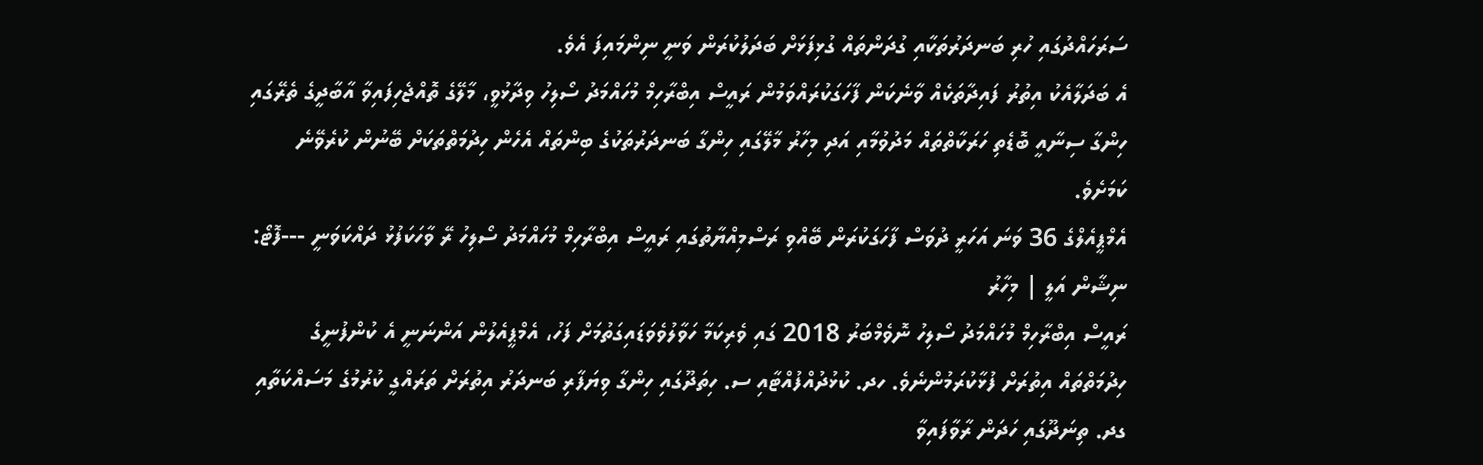ސަރަހައްދުގައި ހުރި ބަނދަރުތަކާއި ގުދަންތައް ގުޅިފަޅަށް ބަދަލުކުރަން ވަނީ ނިންމައިފަ އެވެ.
އެ ބަދަލާއެކު އިތުރު ފައިދާތަކެއް ވާނެކަން ފާހަގަކުރައްވަމުން ރައީސް އިބްރާހިމް މުހައްމަދު ސޯލިހު ވިދާޅުވީ، މާލޭގެ ތޮއްޖެހިފައިވާ އާބާދީގެ ތެރޭގައި ހިންގާ ސިނާއީ ބޮޑެތި ހަރަކާތްތައް މަދުވުމާއި އަދި މިހާރު މާލޭގައި ހިންގާ ބަނދަރުތަކުގެ ބިންތައް އެހެން ހިދުމަތްތަކަށް ބޭނުން ކުރެވޭނެ ކަމަށެވެ.
އެމްޕީއެލްގެ 36 ވަނަ އަހަރީ ދުވަސް ފާހަގަކުރަން ބޭއްވި ރަސްމިއްޔާތުގައި ރައީސް އިބްރާހިމް މުހައްމަދު ސޯލިހު ރޭ ވާހަކަފުޅު ދައްކަވަނީ ---ފޮޓޯ: ނިޝާން އަލީ | މިހާރު
ރައީސް އިބްރާހިމް މުހައްމަދު ސޯލިހު ނޮވެމްބަރު 2018 ގައި ވެރިކަމާ ހަވާލުވެވަޑައިގަތުމަށް ފަހު، އެމްޕީއެލުން އަންނަނީ އެ ކުންފުނީގެ ހިދުމަތްތައް އިތުރަށް ފުޅާކުރަމުންނެވެ. ހދ. ކުޅުދުއްފުއްޓާއި ސ. ހިތަދޫގައި ހިންގާ ވިޔަފާރި ބަނދަރު އިތުރަށް ތަރައްގީ ކުރުމުގެ މަސައްކަތާއި ގދ. ތިނަދޫގައި ހަދަން ރާވާފައިވާ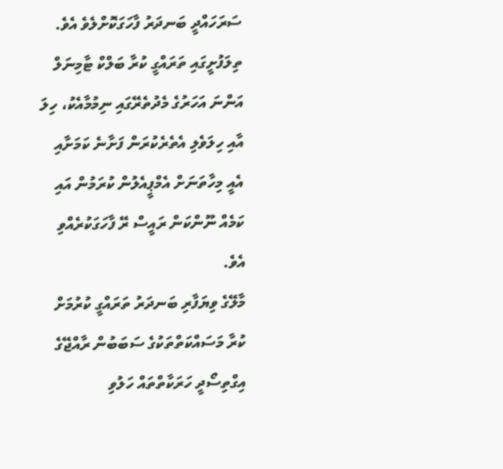ސަރަހައްދީ ބަނދަރު ފާހަގަކޮށްލެވެ އެވެ.
ތިލަފުށީގައި ތަރައްގީ ކުރާ ބަލްކް ޓާމިނަލް އަންނަ އަހަރުގެ މެދުތެރޭގައި ނިމުމާއެކު، ހިލަ އާއި ހިލަވެލި އެތެރެކުރަން ފަށާނެ ކަމަށާއި އެއީ މިހާތަނަށް އެމްޕީއެލުން ކުރަމުން އައި ކަމެއް ނޫންކަން ރައީސް ރޭ ފާހަގަކުރެއްވި އެވެ.
މާލޭގެ ވިޔަފާރި ބަނދަރު ތަރައްގީ ކުރުމަށް ކުރާ މަސައްކަތްތަކުގެ ސަބަބުން ރާއްޖޭގެ އިގްތިސޯދީ ހަރަކާތްތައް ހަލުވި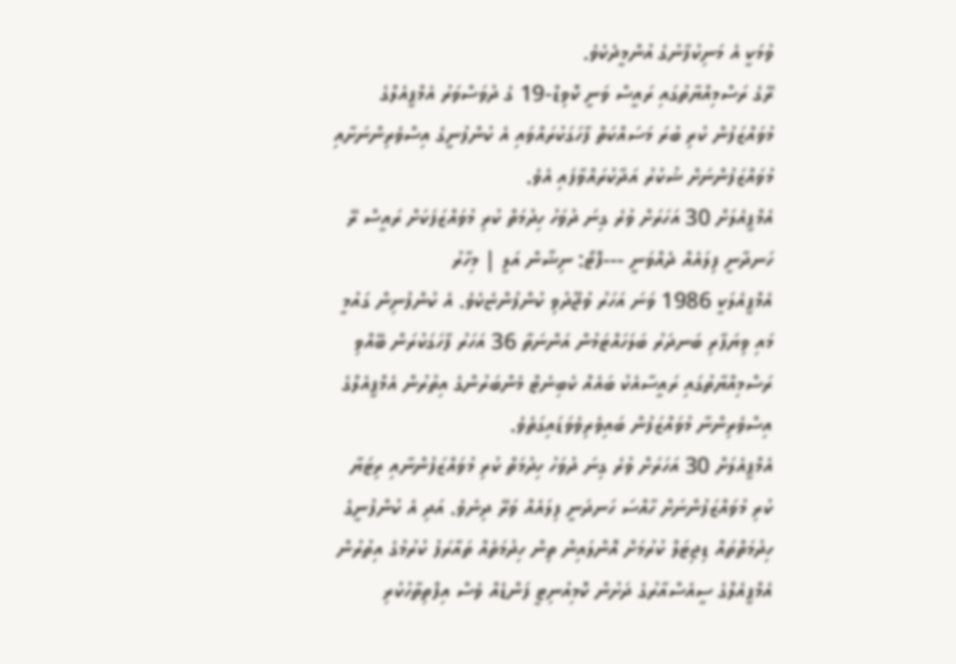ވުމަކީ އެ މަނިކުފާނުގެ އުންމީދެކެވެ.
ރޭގެ ރަސްމިއްޔާތުގައި ރައީސް ވަނީ ކޮވިޑް-19 ގެ ދުވަސްވަރު އެމްޕީއެލްގެ މުވައްޒަފުން ކުރި ބުރަ މަސައްކަތް ފާހަގަކުރައްވައި އެ ކުންފުނީގެ އިސްވެރިންނަށާއި މުވައްޒަފުންނަށް ޝުކުރު އަދާކުރައްވާފައި އެވެ.
އެމްޕީއެލަށް 30 އަހަރަށް ވުރެ ގިނަ ދުވަހު ހިދުމަތް ކުރި މުވައްޒަފަކަށް ރައީސް ރޭ ހަނދާނީ ފިލައެއް ދެއްވަނީ ---ފޮޓޯ: ނިޝާން އަލީ | މިހާރު
އެމްޕީއެލަކީ 1986 ވަނަ އަހަރު ވުޖޫދުވި ކުންފުންޏެކެވެ. އެ ކުންފުނިން ގައުމީ މައި ވިޔަފާރި ބަނދަރު ބަލަހައްޓަމުން އަންނަތާ 36 އަހަރު ފާހަގަކުރަން ބޭއްވި ރަސްމިއްޔާތުގައި ރައީސާއެކު ބައެއް ކެބިނެޓް މެންބަރުންގެ އިތުރުން އެމްޕީއެލްގެ އިސްވެރިންނާ މުވައްޒަފުން ބައިވެރިވެވަޑައިގަތެވެ.
އެމްޕީއެލަށް 30 އަހަރަށް ވުރެ ގިނަ ދުވަހު ހިދުމަތް ކުރި މުވައްޒަފުންނާއި ރިޓަޔާ ކުރި މުވައްޒަފުންނަށް ހާއްސަ ހަނދަނީ ފިލައެއް ވަރޭ ދިނެވެ. އަދި އެ ކުންފުނީގެ ހިދުމަތްތައް ޑިޖިޓަލް ކުރުމަށް އޮންލައިން ތިން ހިދުމަތެއް ތައާރަފު ކުރުމުގެ އިތުރުން އެމްޕީއެލްގެ ސީއެސްއާރުގެ ދަށުން ކޮމިއުނިޓީ ފަންޑެއް ވެސް އިފްތިތާހުކުރި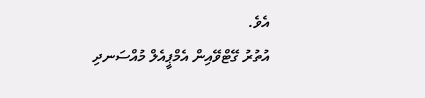އެވެ.
އުތުރު ގޭޓްވޭއިން އެމްޕީއެލް މުއްސަނދި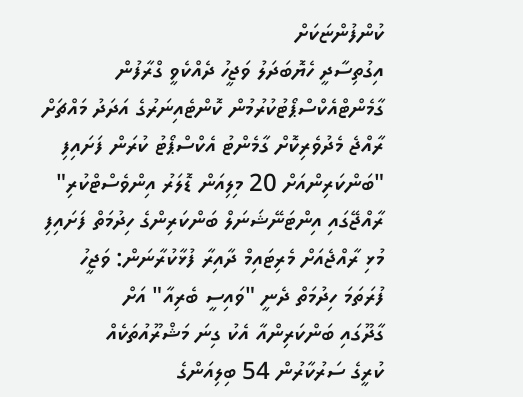ކުންފުންޏަކަށް
އިގުތިސާދީ ހެޔޮބަދަލު ވަޖީހު ދެއްކެވީ ގްރާފުން
ގާމެންޓްއެކްސްޕޯޓުކުރުމުން ކޮންޓެއިނަރުގެ އަދަދު މައްޗަށް
ރާއްޖެ މެދުވެރިކޮށް ގާމެންޓު އެކްސްޕޯޓު ކުރަން ފަށައިފި
"ބަންކަރިންއަށް 20 މިލިއަން ޑޮލަރު އިންވެސްޓްކުރި"
ރާއްޖޭގައި އިންޓަނޭޝަނަލް ބަންކަރިންގެ ހިދުމަތް ފަށައިފި
މުޅި ރާއްޖެއަށް މެރިޓައިމް ދާއިރާ ފުޅާކުރާނަން: ވަޖީހު
ފުރަތަމަ ހިދުމަތް ދެނީ "ވައިސީ ބެރިއާ" އަށް
ގާދޫގައި ބަންކަރިންއާ އެކު ގިނަ މަޝްރޫއުތަކެއް
ކުރީގެ ސަރުކާރުން 54 ބިލިއަންގެ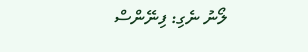ލޯނު ނެގި: ފިނޭންސް